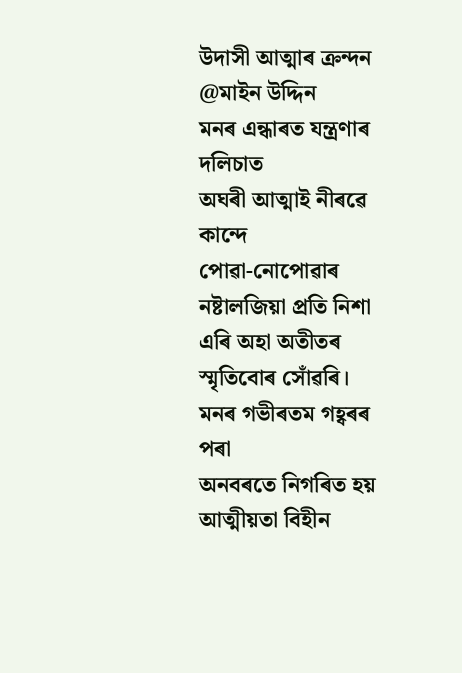উদাসী আত্মাৰ ক্রন্দন
@মাইন উদ্দিন
মনৰ এন্ধাৰত যন্ত্ৰণাৰ দলিচাত
অঘৰী আত্মাই নীৰৱে কান্দে
পোৱা-নোপোৱাৰ নষ্টালজিয়া প্ৰতি নিশা
এৰি অহা অতীতৰ স্মৃতিবোৰ সোঁৱৰি।
মনৰ গভীৰতম গহ্বৰৰ পৰা
অনবৰতে নিগৰিত হয়
আত্মীয়তা বিহীন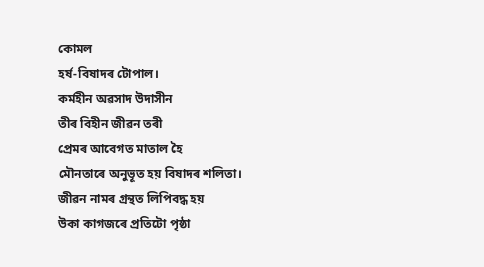কোমল
হর্ষ-বিষাদৰ টোপাল।
কর্মহীন অৱসাদ উদাসীন
তীৰ বিহীন জীৱন তৰী
প্ৰেমৰ আবেগত মাতাল হৈ
মৌনতাৰে অনুভূত হয় বিষাদৰ শলিতা।
জীৱন নামৰ গ্রন্থত লিপিবদ্ধ হয়
উকা কাগজৰে প্ৰতিটো পৃষ্ঠা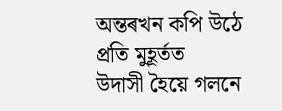অন্তৰখন কপি উঠে প্রতি মুহূৰ্তত
উদাসী হৈয়ে গলনে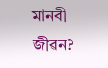মানবী জীৱন?